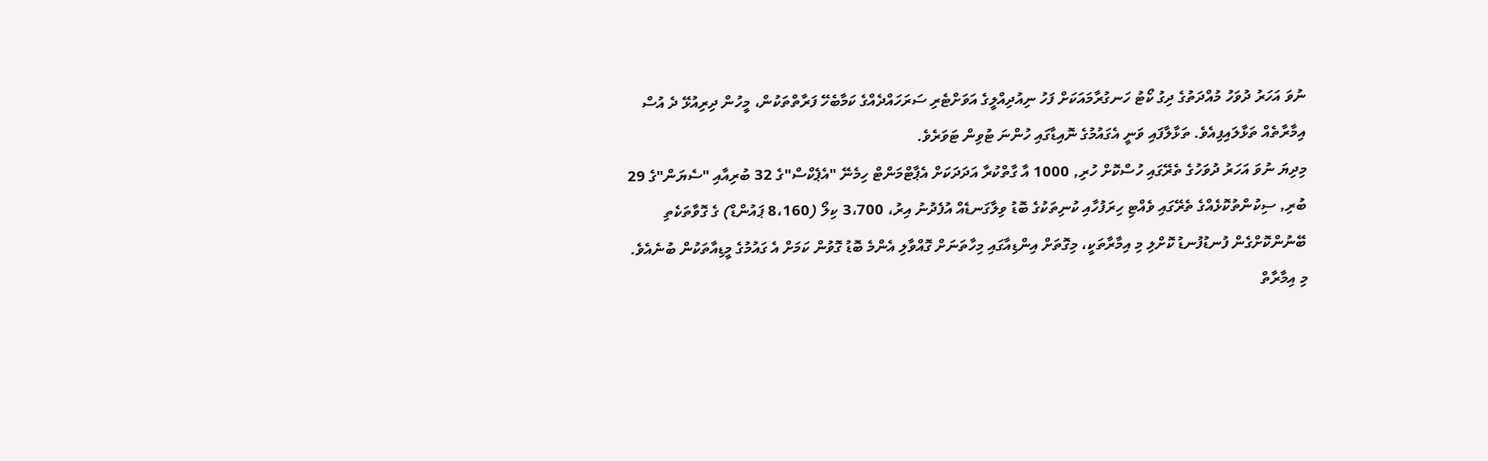ނުވަ އަހަރު ދުވަހު މުއްދަތުގެ ދިގު ކޯޓު ހަނގުރާމައަކަށް ފަހު ނިއުދިއްލީގެ އަވަށްޓެރި ސަރަހައްދެއްގެ ކަމާބެހޭ ފަރާތްތަކުން، މީހުން ދިރިއުޅޭ ދެ އުސް އިމާރާތެއް ތަޅާލައިފިއެވެ. ތަޅާލާފައި ވަނީ އެގައުމުގެ ނޮއިޑާގައި ހުންނަ ޓުވިން ޓަވަރެވެ.
މިދިޔަ ނުވަ އަހަރު ދުވަހުގެ ތެރޭގައި ހުސްކޮށް ހުރި, 1000 އާ ގާތްކުރާ އަދަދަކަށް އެޕާޓްމަންޓް ހިމެނޭ "އެޕެކްސް"ގެ 32 ބުރިއާއި "ސެޔަން"ގެ 29 ބުރި, ސިކުންތުކޮޅެއްގެ ތެރޭގައި ވެއްޓި ހިރަފުހާއި ކުނިތަކުގެ ބޮޑު ވިލާގަނޑެއް އުފެދުނު އިރު، 3،700 ކިލޯ (8،160 ޕައުންޑް) ގެ ގޮވާތަކެތި ބޭނުންކޮށްގެން ފުނޑުފުނޑު ކޮށްލި މި އިމާރާތަކީ، މިގޮތަށް އިންޑިއާގައި މިހާތަނަށް ގޮއްވާލި އެންމެ ބޮޑު ގޮވުން ކަމަށް އެ ގައުމުގެ މީޑިއާތަކުން ބުނެއެވެ.
މި އިމާރާތް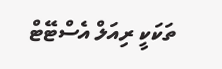ތަކަކީ ރިއަލް އެސްޓޭޓް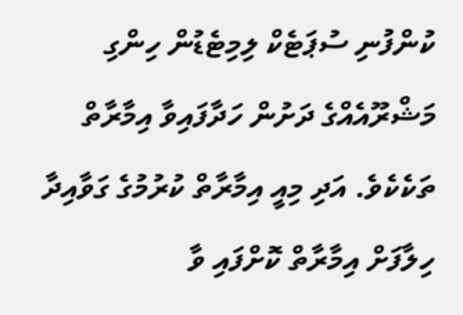ކުންފުނި ސުޕަޓެކް ލިމިޓެޑުން ހިންގި މަޝްރޫއެއްގެ ދަށުން ހަދާފައިވާ އިމާރާތް ތަކެކެވެ. އަދި މިއީ އިމާރާތް ކުރުމުގެ ގަވާއިދާ ހިލާފަށް އިމާރާތް ކޮށްފައި ވާ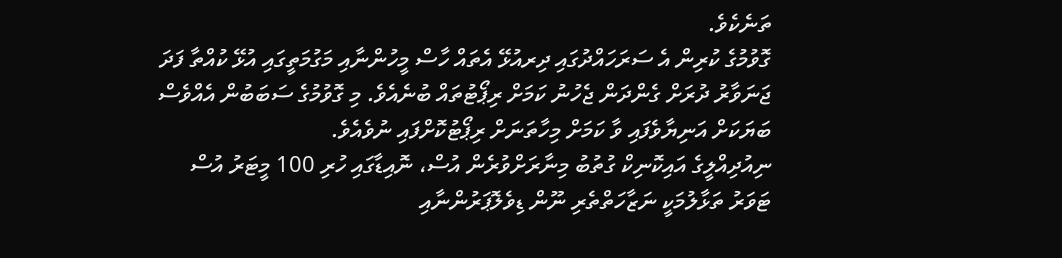ތަނެކެވެ.
ގޮވުމުގެ ކުރިން އެ ސަރަހައްދުގައި ދިރއުޅޭ އެތައް ހާސް މީހުންނާއި މަގުމަތީގައި އުޅޭ ކުއްތާ ފަދަ ޖަނަވާރު ދުރަށް ގެންދަން ޖެހުނު ކަމަށް ރިޕޯޓުތައް ބުނެއެވެ. މި ގޮވުމުގެ ސަބަބުން އެއްވެސް ބަޔަކަށް އަނިޔާވެފައި ވާ ކަމަށް މިހާތަނަށް ރިޕޯޓުކޮށްފައި ނުވެއެވެ.
ނިއުދިއްލީގެ އައިކޮނިކް ގުތުބު މިނާރަށްވުރެން އުސް، ނޮއިޑާގައި ހުރި 100 މީޓަރު އުސް ޓަވަރު ތަޅާލުމަކީ ނަޒާހަތްތެރި ނޫން ޑިވެލޮޕަރުންނާއި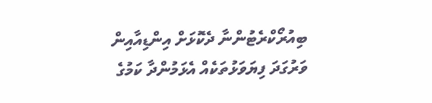ބިއުރޯކްރެޓުންނާ ދެކޮޅަށް އިންޑިއާއިން ވަރުގަދަ ފިޔަވަޅުތަކެއް އެޅަމުންދާ ކަމުގެ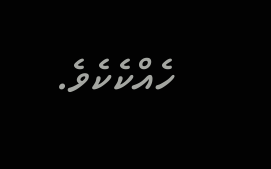ހެއްކެކެވެ.